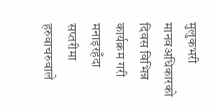मुलुकभरी मानवअधिकारको दिवस विभिन्न कार्यक्रम गरी मनाइरहँदा सप्तरीमा हरुवाचरुवाले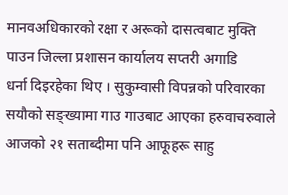मानवअधिकारको रक्षा र अरूको दासत्वबाट मुक्ति पाउन जिल्ला प्रशासन कार्यालय सप्तरी अगाडि
धर्ना दिइरहेका थिए । सुकुम्वासी विपन्नको परिवारका सयौको सङ्ख्यामा गाउ गाउबाट आएका हरुवाचरुवाले आजको २१ सताब्दीमा पनि आफूहरू साहु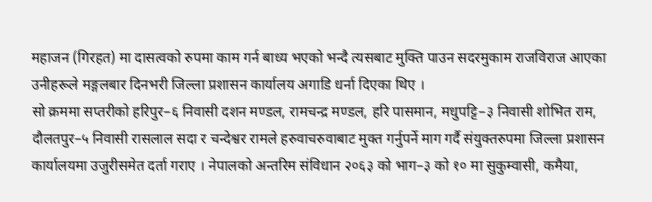महाजन (गिरहत) मा दासत्वको रुपमा काम गर्न बाध्य भएको भन्दै त्यसबाट मुक्ति पाउन सदरमुकाम राजविराज आएका उनीहरूले मङ्गलबार दिनभरी जिल्ला प्रशासन कार्यालय अगाडि धर्ना दिएका थिए ।
सो क्रममा सप्तरीको हरिपुर–६ निवासी दशन मण्डल, रामचन्द्र मण्डल, हरि पासमान, मधुपट्टि–३ निवासी शोभित राम, दौलतपुर–५ निवासी रासलाल सदा र चन्देश्वर रामले हरुवाचरुवाबाट मुक्त गर्नुपर्ने माग गर्दै संयुक्तरुपमा जिल्ला प्रशासन कार्यालयमा उजुरीसमेत दर्ता गराए । नेपालको अन्तरिम संविधान २०६३ को भाग–३ को १० मा सुकुम्वासी, कमैया,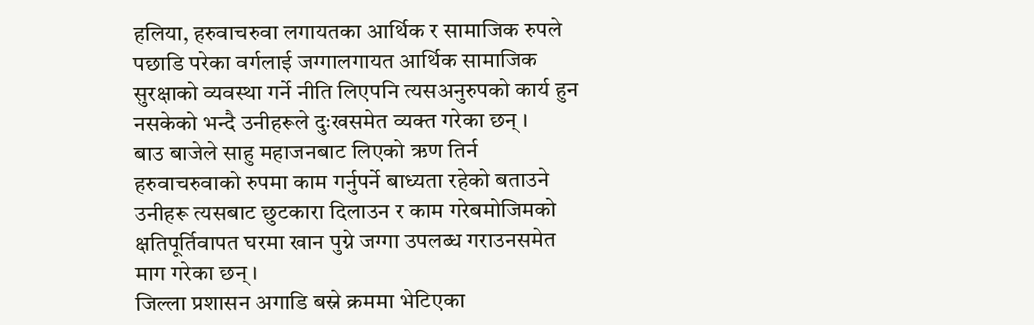हलिया, हरुवाचरुवा लगायतका आर्थिक र सामाजिक रुपले पछाडि परेका वर्गलाई जग्गालगायत आर्थिक सामाजिक सुरक्षाको व्यवस्था गर्ने नीति लिएपनि त्यसअनुरुपको कार्य हुन नसकेको भन्दै उनीहरूले दुःखसमेत व्यक्त गरेका छन् ।
बाउ बाजेले साहु महाजनबाट लिएको ऋण तिर्न हरुवाचरुवाको रुपमा काम गर्नुपर्ने बाध्यता रहेको बताउने उनीहरू त्यसबाट छुटकारा दिलाउन र काम गरेबमोजिमको क्षतिपूर्तिवापत घरमा खान पुग्ने जग्गा उपलब्ध गराउनसमेत माग गरेका छन् ।
जिल्ला प्रशासन अगाडि बस्ने क्रममा भेटिएका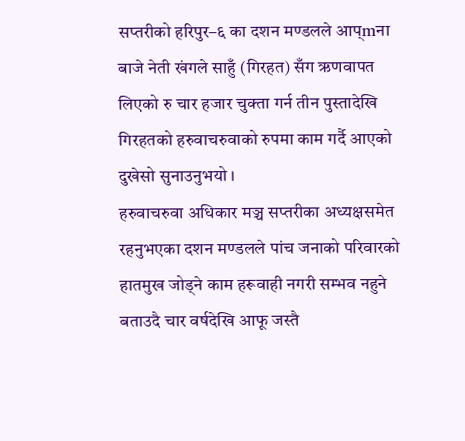सप्तरीको हरिपुर–६ का दशन मण्डलले आप्mना बाजे नेती खंगले साहुँ (गिरहत) सँग ऋणवापत लिएको रु चार हजार चुक्ता गर्न तीन पुस्तादेखि गिरहतको हरुवाचरुवाको रुपमा काम गर्दै आएको दुखेसो सुनाउनुभयो ।
हरुवाचरुवा अधिकार मञ्च सप्तरीका अध्यक्षसमेत रहनुभएका दशन मण्डलले पांच जनाको परिवारको हातमुख जोड्ने काम हरूवाही नगरी सम्भव नहुने बताउदै चार वर्षदेखि आफू जस्तै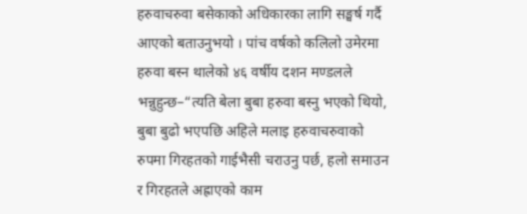हरुवाचरुवा बसेकाको अधिकारका लागि सङ्घर्ष गर्दै आएको बताउनुभयो । पांच वर्षको कलिलो उमेरमा हरुवा बस्न थालेको ४६ वर्षीय दशन मण्डलले भन्नुहुन्छ–“त्यति बेला बुबा हरुवा बस्नु भएको थियो, बुबा बुढो भएपछि अहिले मलाइ हरुवाचरुवाको रुपमा गिरहतको गाईभैसी चराउनु पर्छ, हलो समाउन र गिरहतले अह्राएको काम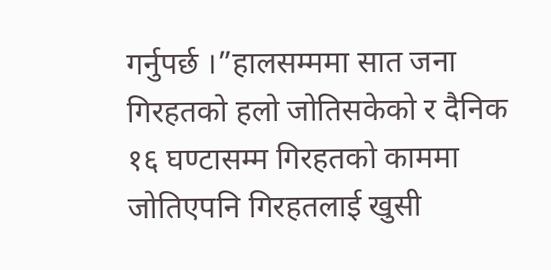गर्नुपर्छ ।”हालसम्ममा सात जना गिरहतको हलो जोतिसकेको र दैनिक १६ घण्टासम्म गिरहतको काममा जोतिएपनि गिरहतलाई खुसी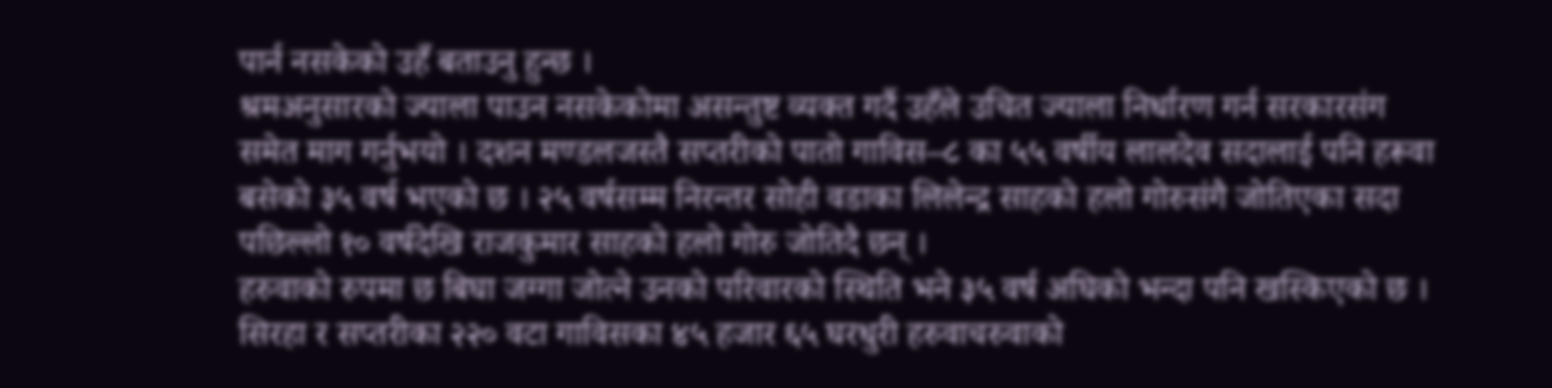पार्न नसकेको उहँ बताउनु हुन्छ ।
श्रमअनुसारको ज्याला पाउन नसकेकोमा असन्तुष्ट व्यक्त गर्दै उहँले उचित ज्याला निर्धारण गर्न सरकारसंग समेत माग गर्नुभयो । दशन मण्डलजस्तै सप्तरीको पातो गाविस–८ का ५५ वर्षीय लालदेव सदालाई पनि हरूवा बसेको ३५ वर्ष भएको छ । २५ वर्षसम्म निरन्तर सोही वडाका लिलेन्द्र साहको हलो गोरुसंगै जोतिएका सदा पछिल्लो १० वर्षदेखि राजकुमार साहको हलो गोरु जोतिदै छन् ।
हरुवाको रुपमा छ बिघा जग्गा जोत्ने उनको परिवारको स्थिति भने ३५ वर्ष अघिको भन्दा पनि खस्किएको छ । सिरहा र सप्तरीका २२० वटा गाविसका ४५ हजार ६५ घरधुरी हरुवाचरुवाको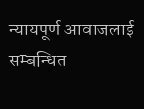न्यायपूर्ण आवाजलाई सम्बन्धित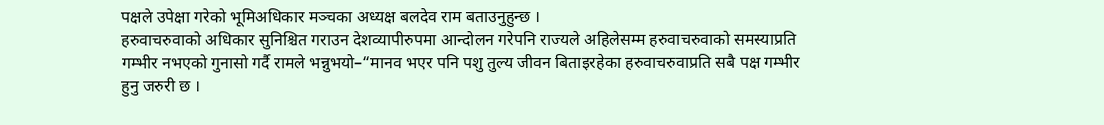पक्षले उपेक्षा गरेको भूमिअधिकार मञ्चका अध्यक्ष बलदेव राम बताउनुहुन्छ ।
हरुवाचरुवाको अधिकार सुनिश्चित गराउन देशव्यापीरुपमा आन्दोलन गरेपनि राज्यले अहिलेसम्म हरुवाचरुवाको समस्याप्रति गम्भीर नभएको गुनासो गर्दै रामले भन्नुभयो–“मानव भएर पनि पशु तुल्य जीवन बिताइरहेका हरुवाचरुवाप्रति सबै पक्ष गम्भीर हुनु जरुरी छ ।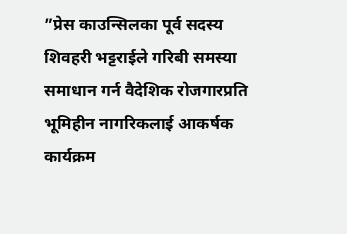”प्रेस काउन्सिलका पूर्व सदस्य शिवहरी भट्टराईले गरिबी समस्या समाधान गर्न वैदेशिक रोजगारप्रति भूमिहीन नागरिकलाई आकर्षक कार्यक्रम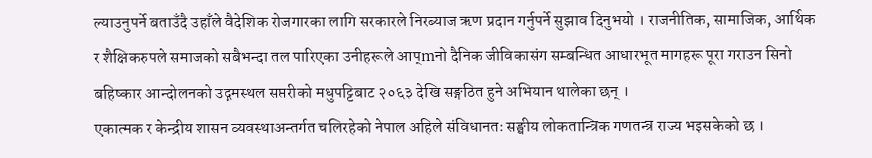ल्याउनुपर्ने बताउँदै उहाँले वैदेशिक रोजगारका लागि सरकारले निरब्याज ऋण प्रदान गर्नुपर्ने सुझाव दिनुभयो । राजनीतिक, सामाजिक, आर्थिक र शैक्षिकरुपले समाजको सबैभन्दा तल पारिएका उनीहरूले आप्mनो दैनिक जीविकासंग सम्बन्धित आधारभूत मागहरू पूरा गराउन सिनो बहिष्कार आन्दोलनको उद्गमस्थल सप्तरीको मधुपट्टिबाट २०६३ देखि सङ्गठित हुने अभियान थालेका छन् ।
एकात्मक र केन्द्रीय शासन व्यवस्थाअन्तर्गत चलिरहेको नेपाल अहिले संविधानतः सङ्घीय लोकतान्त्रिक गणतन्त्र राज्य भइसकेको छ ।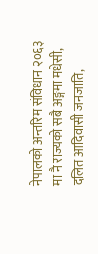नेपालको अन्तरिम संविधान २०६३ मा नै राज्यको सबै अङ्गमा मधेसी, दलित आदिवासी जनजाति,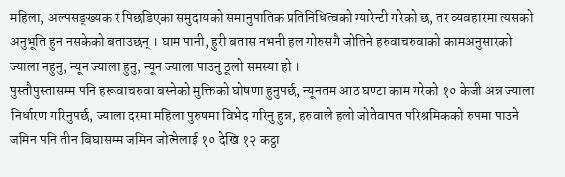महिला, अल्पसङ्ख्यक र पिछडिएका समुदायको समानुपातिक प्रतिनिधित्वको ग्यारेन्टी गरेको छ, तर व्यवहारमा त्यसको अनुभूति हुन नसकेको बताउछन् । घाम पानी, हुरी बतास नभनी हल गोरुसगै जोतिने हरुवाचरुवाको कामअनुसारको ज्याला नहुनु, न्यून ज्याला हुनु, न्यून ज्याला पाउनु ठूलो समस्या हो ।
पुस्तौपुस्तासम्म पनि हरूवाचरुवा बस्नेको मुक्तिको घोषणा हुनुपर्छ, न्यूनतम आठ घण्टा काम गरेको १० केजी अन्न ज्याला निर्धारण गरिनुपर्छ, ज्याला दरमा महिला पुरुषमा विभेद गरिनु हुन्न, हरुवाले हलो जोतेवापत परिश्रमिकको रुपमा पाउने जमिन पनि तीन बिघासम्म जमिन जोत्नेलाई १० देखि १२ कट्ठा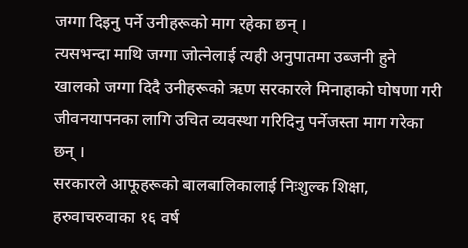जग्गा दिइनु पर्ने उनीहरूको माग रहेका छन् ।
त्यसभन्दा माथि जग्गा जोत्नेलाई त्यही अनुपातमा उब्जनी हुने खालको जग्गा दिदै उनीहरूको ऋण सरकारले मिनाहाको घोषणा गरी जीवनयापनका लागि उचित व्यवस्था गरिदिनु पर्नेजस्ता माग गरेका
छन् ।
सरकारले आफूहरूको बालबालिकालाई निःशुल्क शिक्षा, हरुवाचरुवाका १६ वर्ष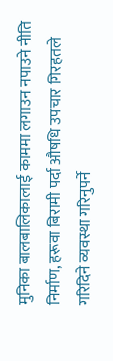मुनिका बालबालिकालाई काममा लगाउन नपाउने नीति निर्माण, हरूवा बिरामी पर्दा औषधि उपचार गिरहतले गरिदिने व्यवस्था गरिनुपर्ने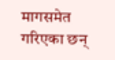मागसमेत गरिएका छन्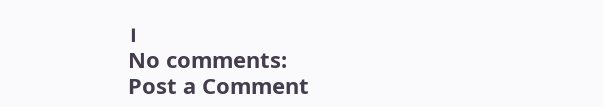।
No comments:
Post a Comment